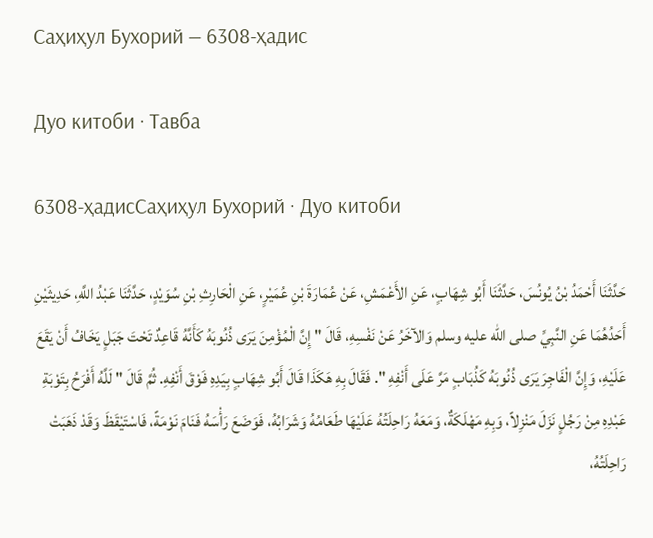Саҳиҳул Бухорий — 6308-ҳадис

Дуо китоби · Тавба

6308-ҳадисСаҳиҳул Бухорий · Дуо китоби

حَدَّثَنَا أَحْمَدُ بْنُ يُونُسَ، حَدَّثَنَا أَبُو شِهَابٍ، عَنِ الأَعْمَشِ، عَنْ عُمَارَةَ بْنِ عُمَيْرٍ، عَنِ الْحَارِثِ بْنِ سُوَيْدٍ، حَدَّثَنَا عَبْدُ اللَّهِ، حَدِيثَيْنِ أَحَدُهُمَا عَنِ النَّبِيِّ صلى الله عليه وسلم وَالآخَرُ عَنْ نَفْسِهِ، قَالَ " إِنَّ الْمُؤْمِنَ يَرَى ذُنُوبَهُ كَأَنَّهُ قَاعِدٌ تَحْتَ جَبَلٍ يَخَافُ أَنْ يَقَعَ عَلَيْهِ، وَإِنَّ الْفَاجِرَ يَرَى ذُنُوبَهُ كَذُبَابٍ مَرَّ عَلَى أَنْفِهِ ". فَقَالَ بِهِ هَكَذَا قَالَ أَبُو شِهَابٍ بِيَدِهِ فَوْقَ أَنْفِهِ. ثُمَّ قَالَ " لَلَّهُ أَفْرَحُ بِتَوْبَةِ عَبْدِهِ مِنْ رَجُلٍ نَزَلَ مَنْزِلاً، وَبِهِ مَهْلَكَةٌ، وَمَعَهُ رَاحِلَتُهُ عَلَيْهَا طَعَامُهُ وَشَرَابُهُ، فَوَضَعَ رَأْسَهُ فَنَامَ نَوْمَةً، فَاسْتَيْقَظَ وَقَدْ ذَهَبَتْ رَاحِلَتُهُ،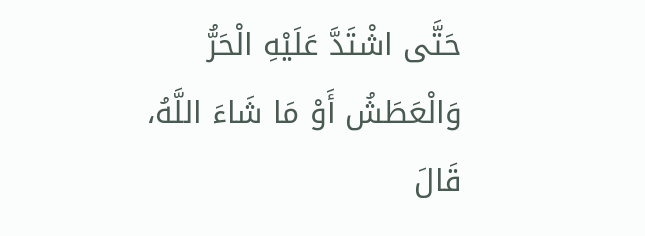حَتَّى اشْتَدَّ عَلَيْهِ الْحَرُّ وَالْعَطَشُ أَوْ مَا شَاءَ اللَّهُ، قَالَ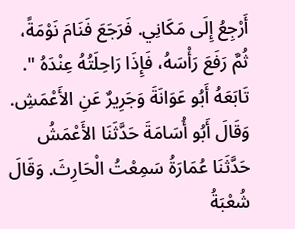أَرْجِعُ إِلَى مَكَانِي. فَرَجَعَ فَنَامَ نَوْمَةً، ثُمَّ رَفَعَ رَأْسَهُ، فَإِذَا رَاحِلَتُهُ عِنْدَهُ ". تَابَعَهُ أَبُو عَوَانَةَ وَجَرِيرٌ عَنِ الأَعْمَشِ. وَقَالَ أَبُو أُسَامَةَ حَدَّثَنَا الأَعْمَشُ حَدَّثَنَا عُمَارَةُ سَمِعْتُ الْحَارِثَ. وَقَالَ شُعْبَةُ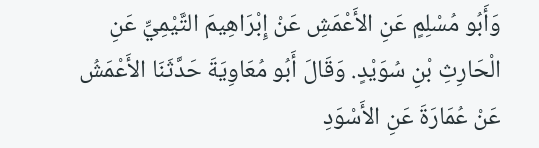وَأَبُو مُسْلِمٍ عَنِ الأَعْمَشِ عَنْ إِبْرَاهِيمَ التَّيْمِيِّ عَنِ الْحَارِثِ بْنِ سُوَيْدٍ. وَقَالَ أَبُو مُعَاوِيَةَ حَدَّثَنَا الأَعْمَشُ عَنْ عُمَارَةَ عَنِ الأَسْوَدِ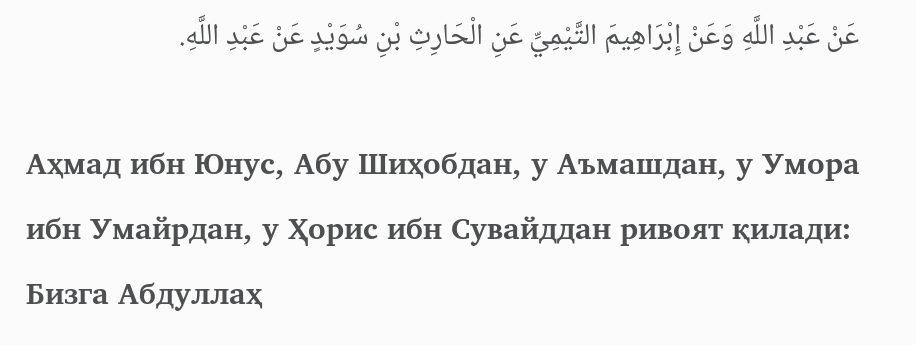عَنْ عَبْدِ اللَّهِ وَعَنْ إِبْرَاهِيمَ التَّيْمِيِّ عَنِ الْحَارِثِ بْنِ سُوَيْدٍ عَنْ عَبْدِ اللَّهِ.

Аҳмад ибн Юнус, Абу Шиҳобдан, у Аъмашдан, у Умора ибн Умайрдан, у Ҳорис ибн Сувайддан ривоят қилади: Бизга Абдуллаҳ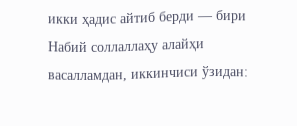икки ҳадис айтиб берди — бири Набий соллаллаҳу алайҳи васалламдан, иккинчиси ўзидан: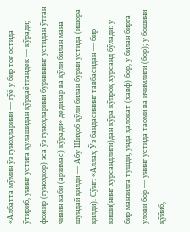«Албатта мўмин ўз гуноҳларини — гўё у бир тоғ остида ўтириб, унинг устига қулашидан қўрқаётгандек — кўради; фожир (гуноҳкор) эса ўз гуноҳларини бурнининг устидан ўтган чивин каби (арзимас) кўради» дедилар ва қўли билан мана шундай қилди — Абу Шиҳоб қўли билан бурни устида (ишора қилди). Сўнг: «Аллаҳ Ўз бандасининг тавбасидан — бир киши(нинг хурсандлиги)дан кўра кўпроқ хурсанд бўлади: у бир манзилга тушди, унда ҳалокат (хавф) бор, у билан бирга улови бор — унинг устида таоми ва ичимлиги (бор); у бошини қўйиб,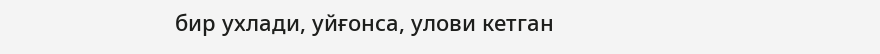бир ухлади, уйғонса, улови кетган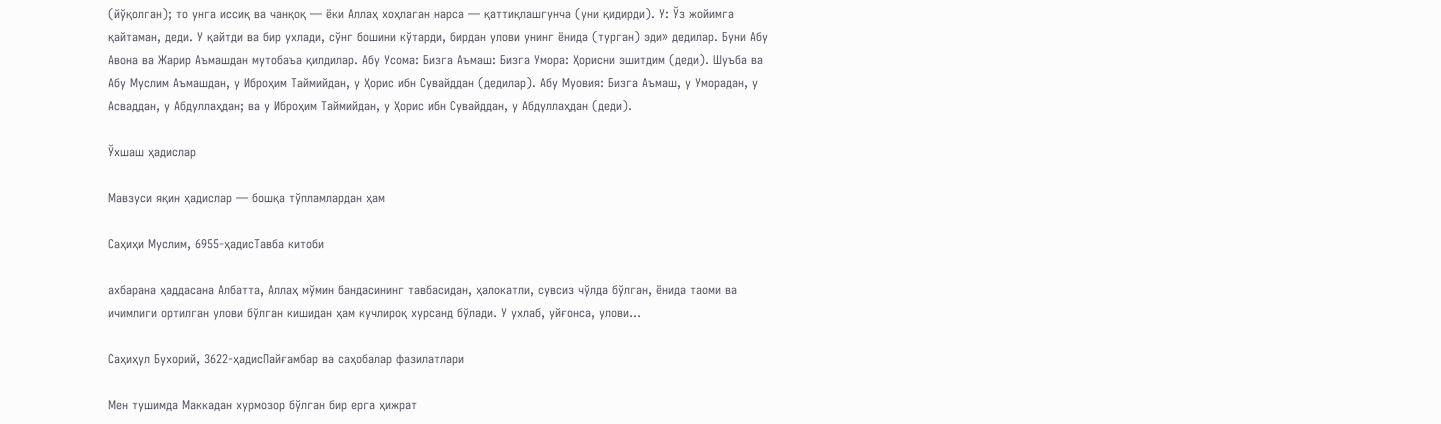(йўқолган); то унга иссиқ ва чанқоқ — ёки Аллаҳ хоҳлаган нарса — қаттиқлашгунча (уни қидирди). У: Ўз жойимга қайтаман, деди. У қайтди ва бир ухлади, сўнг бошини кўтарди, бирдан улови унинг ёнида (турган) эди» дедилар. Буни Абу Авона ва Жарир Аъмашдан мутобаъа қилдилар. Абу Усома: Бизга Аъмаш: Бизга Умора: Ҳорисни эшитдим (деди). Шуъба ва Абу Муслим Аъмашдан, у Иброҳим Таймийдан, у Ҳорис ибн Сувайддан (дедилар). Абу Муовия: Бизга Аъмаш, у Уморадан, у Асваддан, у Абдуллаҳдан; ва у Иброҳим Таймийдан, у Ҳорис ибн Сувайддан, у Абдуллаҳдан (деди).

Ўхшаш ҳадислар

Мавзуси яқин ҳадислар — бошқа тўпламлардан ҳам

Саҳиҳи Муслим, 6955-ҳадисТавба китоби

ахбарана ҳаддасана Албатта, Аллаҳ мўмин бандасининг тавбасидан, ҳалокатли, сувсиз чўлда бўлган, ёнида таоми ва ичимлиги ортилган улови бўлган кишидан ҳам кучлироқ хурсанд бўлади. У ухлаб, уйғонса, улови…

Саҳиҳул Бухорий, 3622-ҳадисПайғамбар ва саҳобалар фазилатлари

Мен тушимда Маккадан хурмозор бўлган бир ерга ҳижрат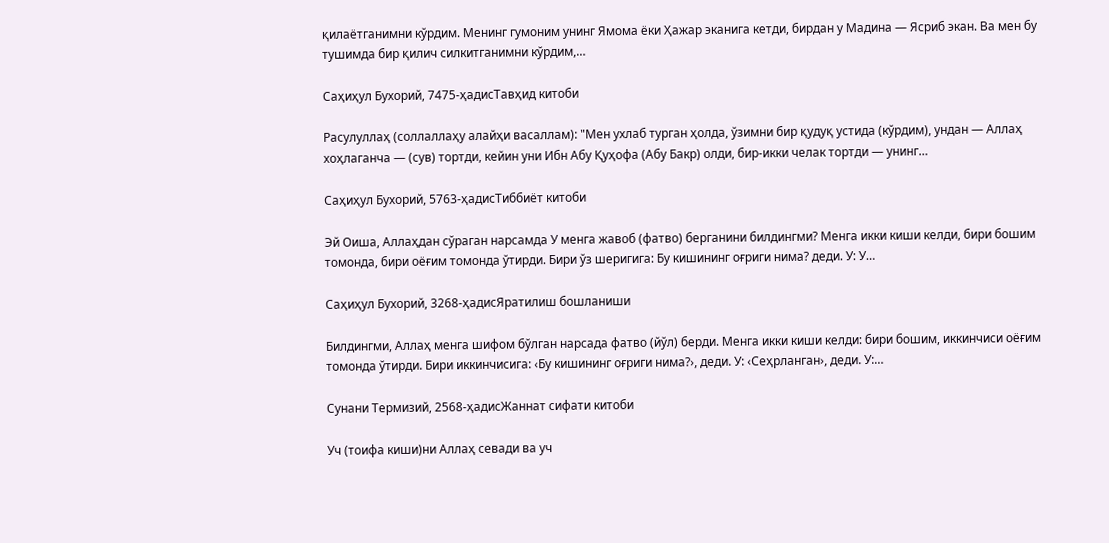қилаётганимни кўрдим. Менинг гумоним унинг Ямома ёки Ҳажар эканига кетди, бирдан у Мадина — Ясриб экан. Ва мен бу тушимда бир қилич силкитганимни кўрдим,…

Саҳиҳул Бухорий, 7475-ҳадисТавҳид китоби

Расулуллаҳ (соллаллаҳу алайҳи васаллам): "Мен ухлаб турган ҳолда, ўзимни бир қудуқ устида (кўрдим), ундан — Аллаҳ хоҳлаганча — (сув) тортди, кейин уни Ибн Абу Қуҳофа (Абу Бакр) олди, бир-икки челак тортди — унинг…

Саҳиҳул Бухорий, 5763-ҳадисТиббиёт китоби

Эй Оиша, Аллаҳдан сўраган нарсамда У менга жавоб (фатво) берганини билдингми? Менга икки киши келди, бири бошим томонда, бири оёғим томонда ўтирди. Бири ўз шеригига: Бу кишининг оғриги нима? деди. У: У…

Саҳиҳул Бухорий, 3268-ҳадисЯратилиш бошланиши

Билдингми, Аллаҳ менга шифом бўлган нарсада фатво (йўл) берди. Менга икки киши келди: бири бошим, иккинчиси оёғим томонда ўтирди. Бири иккинчисига: ‹Бу кишининг оғриги нима?›, деди. У: ‹Сеҳрланган›, деди. У:…

Сунани Термизий, 2568-ҳадисЖаннат сифати китоби

Уч (тоифа киши)ни Аллаҳ севади ва уч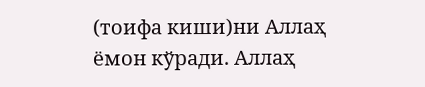(тоифа киши)ни Аллаҳ ёмон кўради. Аллаҳ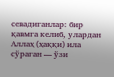севадиганлар: бир қавмга келиб, улардан Аллаҳ (ҳаққи) ила сўраган — ўзи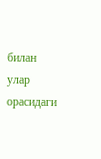билан улар орасидаги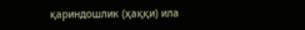қариндошлик (ҳаққи) ила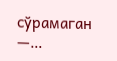сўрамаган —…